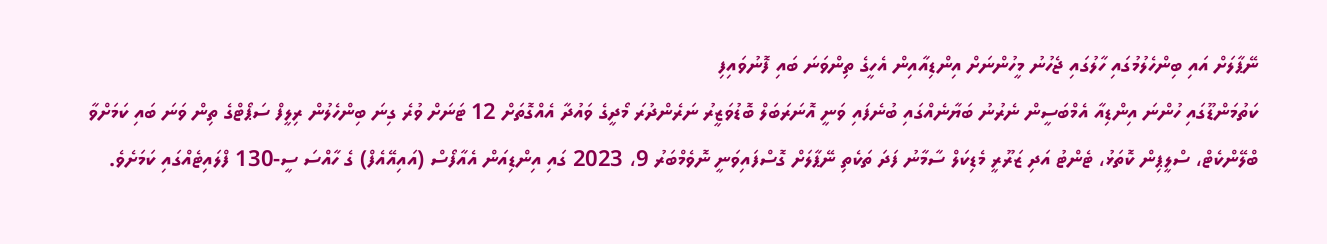ނޭޕާލަށް އައި ބިންހެލުމުގައި ހާލުގައި ޖެހުނު މީހުންނަށް އިންޑިއާއިން އެހީގެ ތިންވަނަ ބައި ފޮނުވައިފި
ކަތުމަންޑޫގައި ހުންނަ އިންޑިއާ އެމްބަސީން ނެރުނު ބަޔާނެއްގައި ބުނެފައި ވަނީ އޮނަރަބަލް ބޮޑުވަޒީރު ނަރެންދުރަ މޯދީގެ ވައުދާ އެއްގޮތަށް 12 ޓަނަށް ވުރެ ގިނަ ބިންހެލުން ރިލީފް ސަޕޯޓްގެ ތިން ވަނަ ބައި ކަމަށްވާ ބްލޭންކެޓް، ސްލީޕިން ކޮތަޅު، ޓެންޓު އަދި ޒަރޫރީ މެޑިކަލް ސާމާނު ފަދަ ތަކެތި ނޭޕާލަށް ގޮސްފައިވަނީ ނޮވެމްބަރު 9، 2023 ގައި އިންޑިއަން އެއާފޯސް (އައިއޭއެފް) ގެ ހާއްސަ ސީ-130 ފްލައިޓެއްގައި ކަމަށެވެ.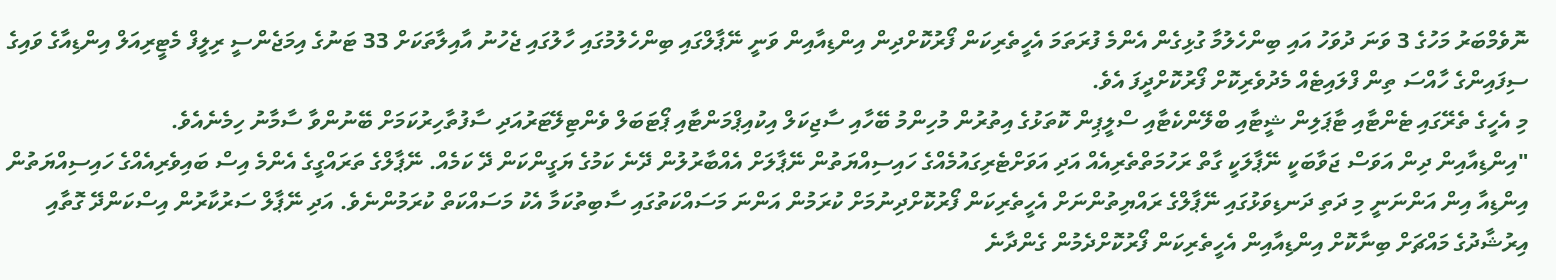ނޮވެމްބަރު މަހުގެ 3 ވަނަ ދުވަހު އައި ބިންހެލުމާ ގުޅިގެން އެންމެ ފުރަތަމަ އެހީތެރިކަން ފޯރުކޮށްދިން އިންޑިއާއިން ވަނީ ނޭޕާލްގައި ބިންހެލުމުގައި ހާލުގައި ޖެހުނު އާއިލާތަކަށް 33 ޓަނުގެ އިމަޖެންސީ ރިލީފް މެޓީރިއަލް އިންޑިއާގެ ވައިގެ ސިފައިންގެ ހާއްސަ ތިން ފްލައިޓެއް މެދުވެރިކޮށް ފޯރުކޮށްދީފަ އެވެ.
މި އެހީގެ ތެރޭގައި ޓެންޓާއި ޓާޕަލިން ޝީޓާއި ބްލޭންކެޓާއި ސްލީޕިން ކޮތަޅުގެ އިތުރުން މުހިންމު ބޭހާއި ސާޖިކަލް އިކުއިޕްމަންޓާއި ޕޯޓަބަލް ވެންޓިލޭޓަރުއަދި ސާފުތާހިރުކަމަށް ބޭނުންވާ ސާމާނު ހިމެނެއެވެ.
"އިންޑިއާއިން ދިން އަވަސް ޖަވާބަކީ ނޭޕާލަކީ ގާތް ރަހުމަތްތެރިއެއް އަދި އަވަށްޓެރިގައުމެއްގެ ހައިސިއްޔަތުން ނޭޕާލަށް އެއްބާރުލުން ދޭނެ ކަމުގެ ޔަގީންކަން ދޭ ކަމެއް. ނޭޕާލްގެ ތަރައްގީގެ އެންމެ އިސް ބައިވެރިއެއްގެ ހައިސިއްޔަތުން އިންޑިއާ އިން އަންނަނީ މި ދަތި ދަނޑިވަޅުގައި ނޭޕާލްގެ ރައްޔިތުންނަށް އެހީތެރިކަން ފޯރުކޮށްދިނުމަށް ކުރަމުން އަންނަ މަސައްކަތުގައި ސާބިތުކަމާ އެކު މަސައްކަތް ކުރަމުންނެވެ. އަދި ނޭޕާލް ސަރުކާރުން އިސްކަންދޭ ގޮތާއި އިރުޝާދުގެ މައްޗަށް ބިނާކޮށް އިންޑިއާއިން އެހީތެރިކަން ފޯރުކޮށްދެމުން ގެންދާނެ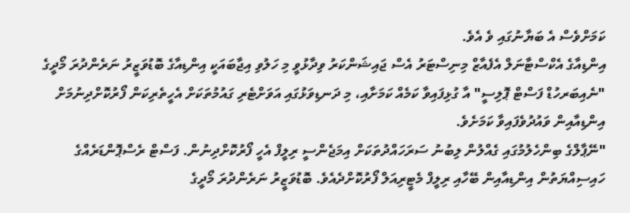ކަމަށްވެސް އެ ބަޔާނުގައި ވެ އެވެ.
އިންޑިއާގެ އެކްސްޓާނަލް އެފެއާޒް މިނިސްޓަރު އެސް ޖައިޝަންކަރު ވިދާޅުވީ މި ހަލުވި އިޖާބައަކީ އިންޑިއާގެ ބޮޑުވަޒީރު ނަރެންދުރަ މޯދީގެ "ނެއިބަރހުޑް ފަސްޓް ޕޮލިސީ" އާ ގުޅިފައިވާ ކަމެއް ކަމަށާއި، މި ދަނޑިވަޅުގައި އަވަށްޓެރި ގައުމުތަކަށް އެހީތެރިކަން ފޯރުކޮށްދިނުމަށް އިންޑިއާއިން ވައުދުވެފައިވާ ކަމަށެވެ.
"ނޭޕާލްގެ ބިންހެލުމުގައި ގެއްލުން ލިބުނު ސަރަހައްދުތަކަށް އިމަޖެންސީ ރިލީފް އެހީ ފޯރުކޮށްދިނުން. ފަސްޓް ރެސްޕޮންޑަރެއްގެ ހައިސިއްޔަތުން އިންޑިއާއިން ބޭހާއި ރިލީފް މެޓީރިއަލް ފޯރުކޮށްދެއެވެ. ބޮޑުވަޒީރު ނަރެންދުރަ މޯދީގެ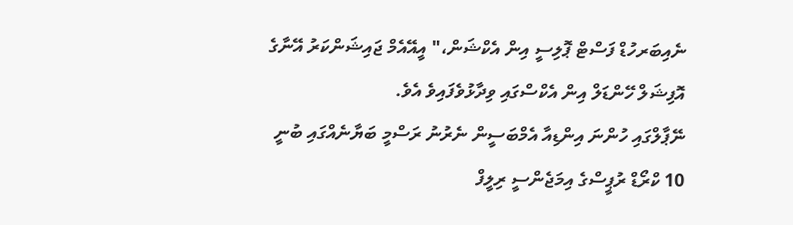ނެއިބަރހުޑް ފަސްޓް ޕޮލިސީ އިން އެކްޝަން،" އީއޭއެމް ޖައިޝަންކަރު އޭނާގެ އޮފިޝަލް ހޭންޑަލް އިން އެކްސްގައި ވިދާޅުވެފައިވެ އެވެ.
ނޭޕާލްގައި ހުންނަ އިންޑިއާ އެމްބަސީން ނެރުނު ރަސްމީ ބަޔާނެއްގައި ބުނީ 10 ކްރޯޑް ރުޕީސްގެ އިމަޖެންސީ ރިލީފް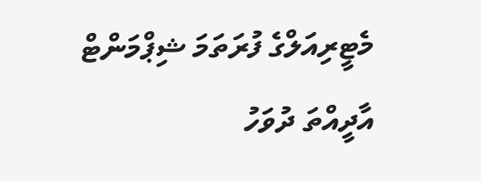މެޓީރިއަލްގެ ފުރަތަމަ ޝިޕްމަންޓް އާދީއްތަ ދުވަހު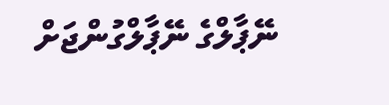ނޭޕާލްގެ ނޭޕާލްގުންޖަށް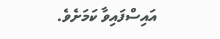އައިސްފައިވާ ކަމަށެވެ.